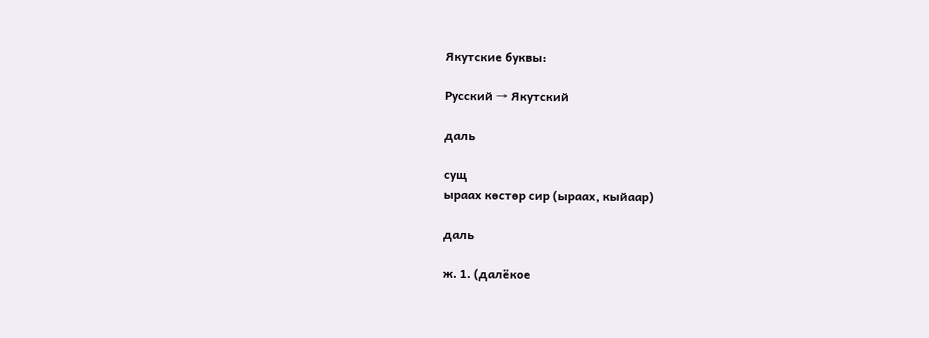Якутские буквы:

Русский → Якутский

даль

сущ
ыраах көстөр сир (ыраах, кыйаар)

даль

ж. 1. (далёкое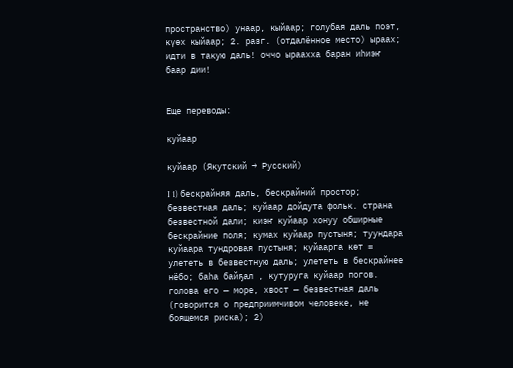пространство) унаар, кыйаар; голубая даль поэт, күөх кыйаар; 2. разг. (отдалённое место) ыраах; идти в такую даль! оччо ыраахха баран иһиэҥ баар дии!


Еще переводы:

куйаар

куйаар (Якутский → Русский)

I 1) бескрайняя даль, бескрайний простор; безвестная даль; куйаар дойдута фольк. страна безвестной дали; киэҥ куйаар хонуу обширные бескрайние поля; кумах куйаар пустыня; туундара куйаара тундровая пустыня; куйаарга көт = улететь в безвестную даль; улететь в бескрайнее нёбо; баһа байҕал , кутуруга куйаар погов. голова его — море, хвост — безвестная даль (говорится о предприимчивом человеке, не боящемся риска); 2)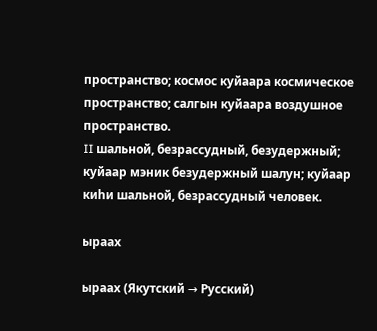пространство; космос куйаара космическое пространство; салгын куйаара воздушное пространство.
II шальной, безрассудный, безудержный; куйаар мэник безудержный шалун; куйаар киһи шальной, безрассудный человек.

ыраах

ыраах (Якутский → Русский)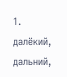1. далёкий, дальний,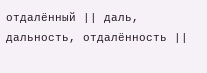отдалённый || даль, дальность, отдалённость ||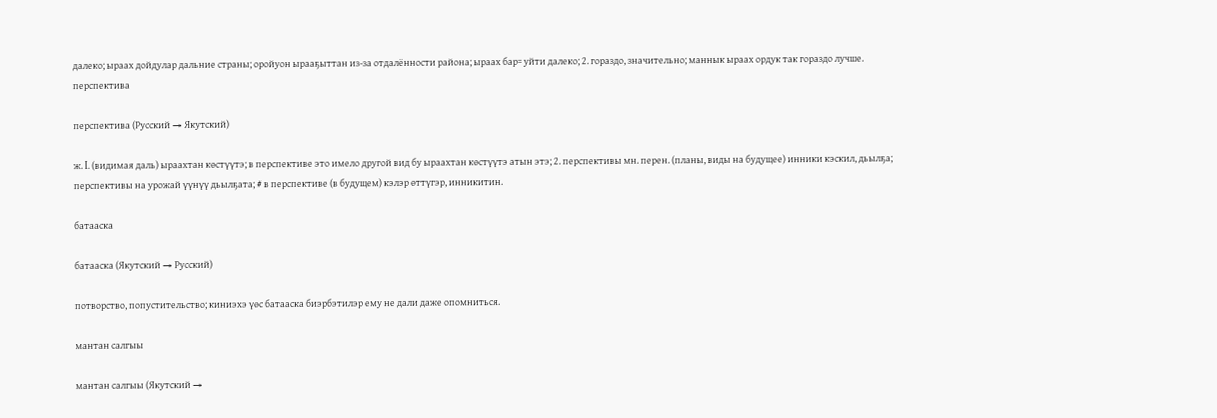далеко; ыраах дойдулар дальние страны; оройуон ырааҕыттан из-за отдалённости района; ыраах бар= уйти далеко; 2. гораздо, значительно; маннык ыраах ордук так гораздо лучше.
перспектива

перспектива (Русский → Якутский)

ж. I. (видимая даль) ыраахтан көстүүтэ; в перспективе это имело другой вид бу ыраахтан көстүүтэ атын этэ; 2. перспективы мн. перен. (планы, виды на будущее) инники кэскил, дьылҕа; перспективы на урожай үүнүү дьылҕата; # в перспективе (в будущем) кэлэр өттүгэр, инникитин.

батааска

батааска (Якутский → Русский)

потворство, попустительство; киниэхэ үөс батааска биэрбэтилэр ему не дали даже опомниться.

мантан салгыы

мантан салгыы (Якутский →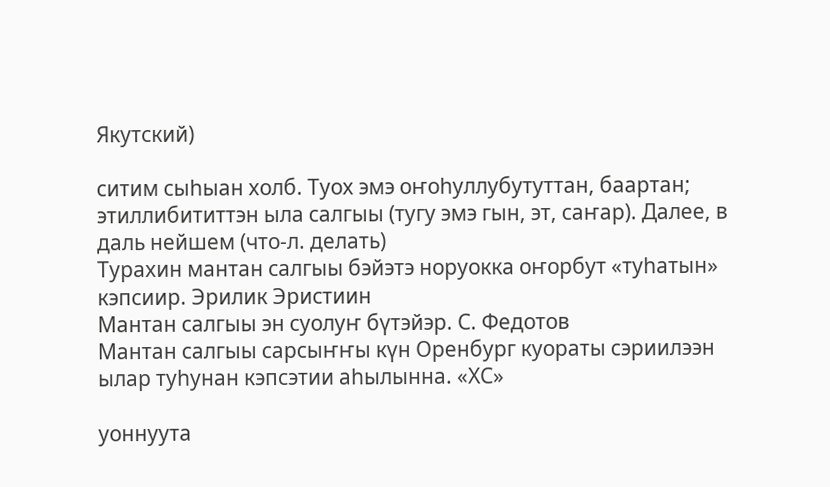Якутский)

ситим сыһыан холб. Туох эмэ оҥоһуллубутуттан, баартан; этиллибититтэн ыла салгыы (тугу эмэ гын, эт, саҥар). Далее, в даль нейшем (что-л. делать)
Турахин мантан салгыы бэйэтэ норуокка оҥорбут «туһатын» кэпсиир. Эрилик Эристиин
Мантан салгыы эн суолуҥ бүтэйэр. С. Федотов
Мантан салгыы сарсыҥҥы күн Оренбург куораты сэриилээн ылар туһунан кэпсэтии аһылынна. «ХС»

уоннуута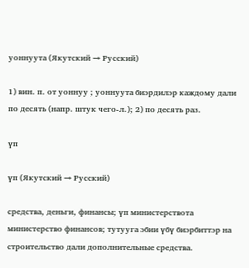уоннуута (Якутский → Русский)

1) вин. п. от уоннуу ; уоннуута биэрдилэр каждому дали по десять (напр. штук чего-л.); 2) по десять раз.

үп

үп (Якутский → Русский)

средства, деньги, финансы; үп министерствота министерство финансов; тутууга эбии үбү биэрбиттэр на строительство дали дополнительные средства.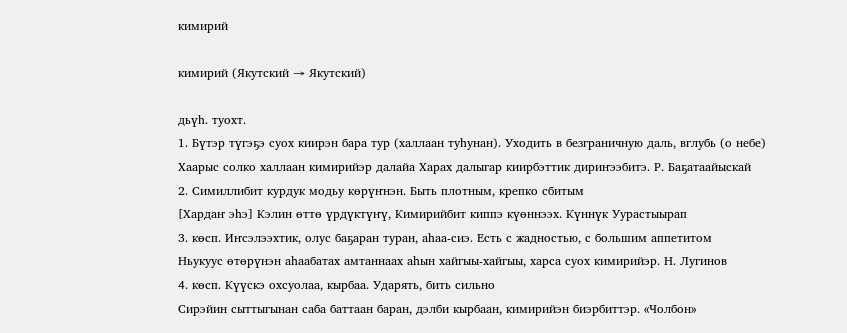кимирий

кимирий (Якутский → Якутский)

дьүһ. туохт.
1. Бүтэр түгэҕэ суох киирэн бара тур (халлаан туһунан). Уходить в безграничную даль, вглубь (о небе)
Хаарыс солко халлаан кимирийэр далайа Харах далыгар киирбэттик дириҥээбитэ. Р. Баҕатаайыскай
2. Симиллибит курдук модьу көрүҥнэн. Быть плотным, крепко сбитым
[Хардаҥ эһэ] Кэлин өттө үрдүктүҥү, Кимирийбит киппэ күөннээх. Күннүк Уурастыырап
3. көсп. Иҥсэлээхтик, олус баҕаран туран, аһаа-сиэ. Есть с жадностью, с большим аппетитом
Ньукуус өтөрүнэн аһаабатах амтаннаах аһын хайгыы-хайгыы, харса суох кимирийэр. Н. Лугинов
4. көсп. Күүскэ охсуолаа, кырбаа. Ударять, бить сильно
Сирэйин сыттыгынан саба баттаан баран, дэлби кырбаан, кимирийэн биэрбиттэр. «Чолбон»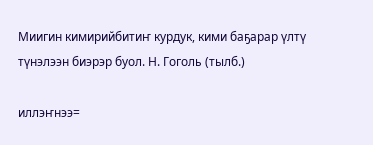Миигин кимирийбитиҥ курдук, кими баҕарар үлтү түнэлээн биэрэр буол. Н. Гоголь (тылб.)

иллэҥнээ=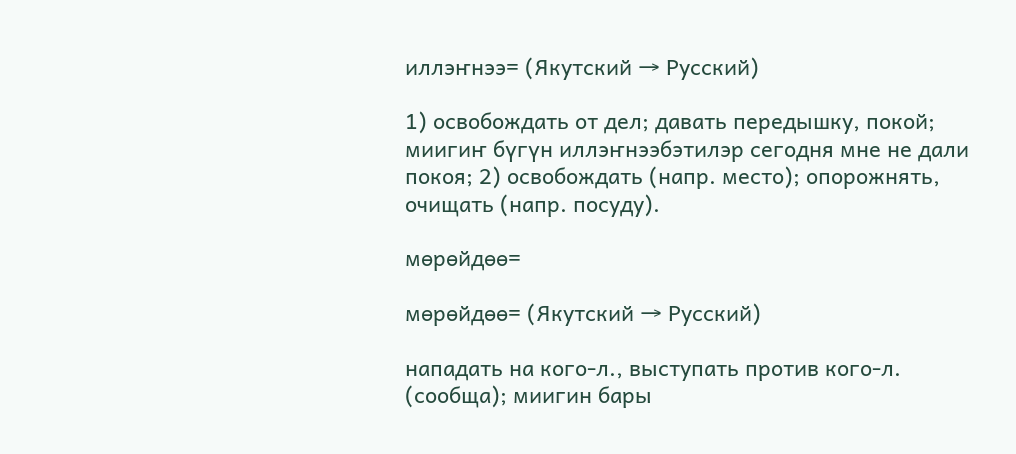иллэҥнээ= (Якутский → Русский)

1) освобождать от дел; давать передышку, покой; миигиҥ бүгүн иллэҥнээбэтилэр сегодня мне не дали покоя; 2) освобождать (напр. место); опорожнять, очищать (напр. посуду).

мөрөйдөө=

мөрөйдөө= (Якутский → Русский)

нападать на кого-л., выступать против кого-л. (сообща); миигин бары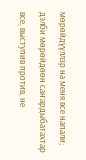мөрөйдүүллзр на меня все напали; дэлби мөрөйдөөн саҥардыбатахтар все, выступив против, не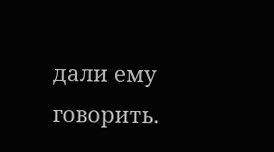дали ему говорить.